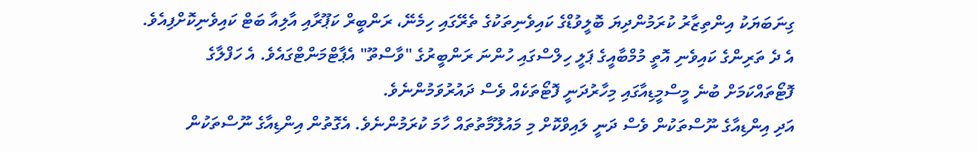ގިނަބަޔަކު އިންތިޒާރު ކުރަމުންދިޔަ ބޮލީވުޑްގެ ކައިވެނިތަކުގެ ތެރޭގައި ހިމެނޭ، ރަންބީރް ކަޕޫރާއި އާލިއާ ބަޓް ކައިވެނިކޮށްފިއެވެ.
އެ ދެ ތަރިންގެ ކައިވެނި އޮތީ މުމްބާއީގެ ޕަލީ ހިލްސްގައި ހުންނަ ރަންބީރުގެ "ވާސްތޫ" އެޕާޓްމަންޓްގައެވެ. އެ ހަފްލާގެ ފޮޓޯތައްކަމަށް ބުނެ މީސްމީޑިއާގައި މިހާރުދަނީ ފޮޓޯތަކެއް ވެސް ދައުރުވަމުންނެވެ.
އަދި އިންޑިއާގެ ނޫސްތަކުން ވެސް ދަނީ ލައިވްކޮށް މި މައުލޫމާތުތައް ހާމަ ކުރަމުންނެވެ. އެގޮތުން އިންޑިއާގެ ނޫސްތަކުން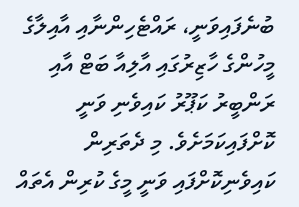ބުނެފައިވަނީ، ރައްޓެހިންނާއި އާއިލާގެ މީހުންގެ ހާޒިރުގައި އާލިއާ ބަޓް އާއި ރަންބީރު ކަޕޫރު ކައިވެނި ވަނީ ކޮށްފައިކަމަށެވެ. މި ދެތަރިން ކައިވެނިކޮށްފައި ވަނީ މީގެ ކުރިން އެތައް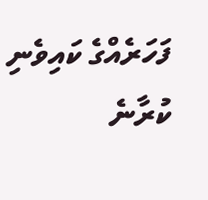ފަހަރެއްގެ ކައިވެނި ކުރާނެ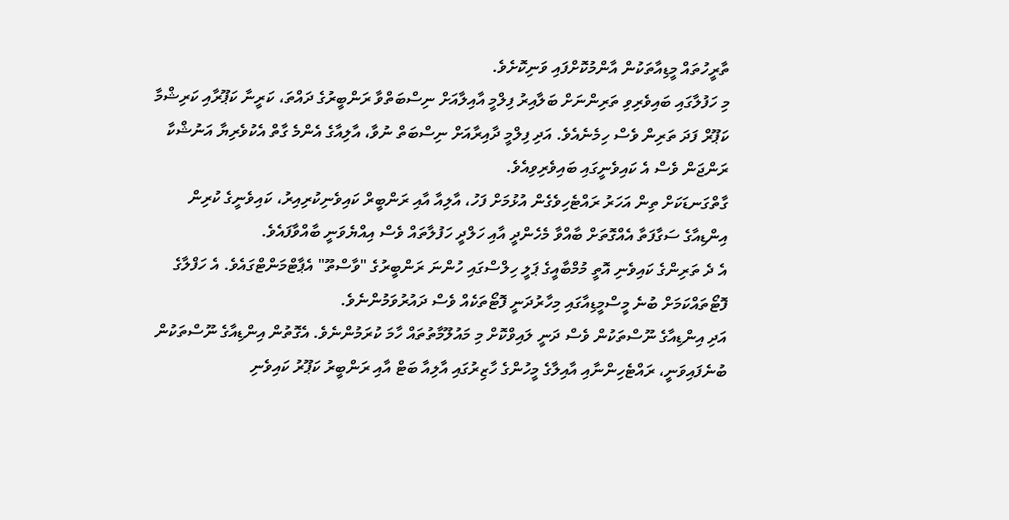ތާރީހުތައް މީޑިއާތަކުން އާންމުކޮށްފައި ވަނިކޮށެވެ.
މި ހަފުލާގައި ބައިވެރިވި ތަރިންނަށް ބަލާއިރު ފިލްމީ އާއިލާއަށް ނިސްބަތްވާ ރަންބީރުގެ ދައްތަ، ކަރީނާ ކަޕޫރާއި ކަރިޝްމާ ކަޕޫރް ފަދަ ތަރިން ވެސް ހިމެނެއެވެ. އަދި ފިލްމީ ދާއިރާއަށް ނިސްބަތް ނުވާ، އާލިއާގެ އެންމެ ގާތް އެކުވެރިޔާ އަނުޝްކާ ރަންޖަން ވެސް އެ ކައިވެނީގައި ބައިވެރިވިއެވެ.
ގާތްގަނޑަކަށް ތިން އަހަރު ރައްޓެހިވެގެން އުޅުމަށް ފަހު، އާލިއާ އާއި ރަންބީރް ކައިވެނިކުރިއިރު، ކައިވެނީގެ ކުރިން އިންޑިއާގެ ސަގާފަތާ އެއްގޮތަށް ބާއްވާ މެހެންދީ އާއި ހަލްދީ ހަފުލާތައް ވެސް އިއްޔެވަނީ ބާއްވާފައެވެ.
އެ ދެ ތަރިންގެ ކައިވެނި އޮތީ މުމްބާއީގެ ޕަލީ ހިލްސްގައި ހުންނަ ރަންބީރުގެ "ވާސްތޫ" އެޕާޓްމަންޓްގައެވެ. އެ ހަފްލާގެ ފޮޓޯތައްކަމަށް ބުނެ މީސްމީޑިއާގައި މިހާރުދަނީ ފޮޓޯތަކެއް ވެސް ދައުރުވަމުންނެވެ.
އަދި އިންޑިއާގެ ނޫސްތަކުން ވެސް ދަނީ ލައިވްކޮށް މި މައުލޫމާތުތައް ހާމަ ކުރަމުންނެވެ. އެގޮތުން އިންޑިއާގެ ނޫސްތަކުން ބުނެފައިވަނީ، ރައްޓެހިންނާއި އާއިލާގެ މީހުންގެ ހާޒިރުގައި އާލިއާ ބަޓް އާއި ރަންބީރު ކަޕޫރު ކައިވެނި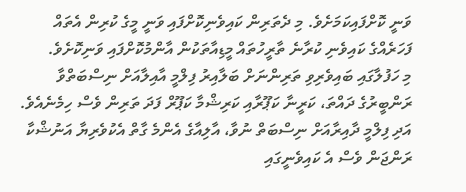ވަނީ ކޮށްފައިކަމަށެވެ. މި ދެތަރިން ކައިވެނިކޮށްފައި ވަނީ މީގެ ކުރިން އެތައް ފަހަރެއްގެ ކައިވެނި ކުރާނެ ތާރީހުތައް މީޑިއާތަކުން އާންމުކޮށްފައި ވަނިކޮށެވެ.
މި ހަފުލާގައި ބައިވެރިވި ތަރިންނަށް ބަލާއިރު ފިލްމީ އާއިލާއަށް ނިސްބަތްވާ ރަންބީރުގެ ދައްތަ، ކަރީނާ ކަޕޫރާއި ކަރިޝްމާ ކަޕޫރް ފަދަ ތަރިން ވެސް ހިމެނެއެވެ. އަދި ފިލްމީ ދާއިރާއަށް ނިސްބަތް ނުވާ، އާލިއާގެ އެންމެ ގާތް އެކުވެރިޔާ އަނުޝްކާ ރަންޖަން ވެސް އެ ކައިވެނީގައި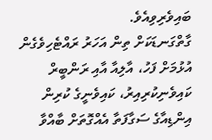ބައިވެރިވިއެވެ.
ގާތްގަނޑަކަށް ތިން އަހަރު ރައްޓެހިވެގެން އުޅުމަށް ފަހު، އާލިއާ އާއި ރަންބީރް ކައިވެނިކުރިއިރު، ކައިވެނީގެ ކުރިން އިންޑިއާގެ ސަގާފަތާ އެއްގޮތަށް ބާއްވާ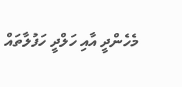މެހެންދީ އާއި ހަލްދީ ހަފުލާތައް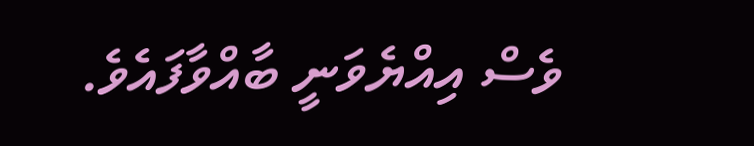ވެސް އިއްޔެވަނީ ބާއްވާފައެވެ.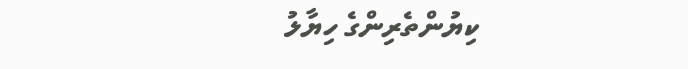ކިޔުންތެރިންގެ ހިޔާލު